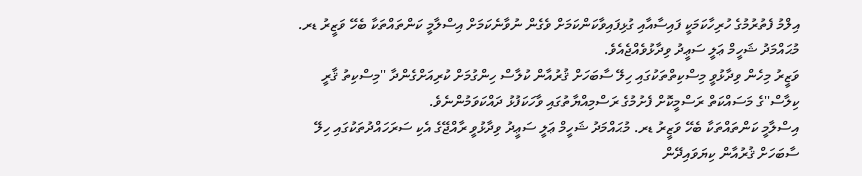އިލްމު ފެތުރުމުގެ ހުރިހާކަމަކީ ފައިސާއާއި ގުޅިފައިވާކަންކަމަށް ވެގެން ނުވާނެކަމަށް އިސްލާމީ ކަންތައްތަކާ ބެހޭ ވަޒީރު ޑރ. މުޙައްމަދު ޝަހީމް ޢަލީ ސަޢީދު ވިދާޅުވެއްޖެއެވެ.
ވަޒީރު މިހެން ވިދާޅުވީ މިސްކިތްތަކުގައި ހިލޭ ސާބަހަށް ޤުރުއާން ކުލާސް ހިންގުމަށް ކުރިއަށްގެންދާ ''މިސްކިތު ޤާރީ ކިލާސް''ގެ މަސައްކަތް ރަސްމީކޮށް ފެށުމުގެ ރަސްމިއްޔާތުގައި ވާހަކަފުޅު ދައްކަވަމުންނެވެ.
އިސްލާމީ ކަންތައްތަކާ ބެހޭ ވަޒީރު ޑރ. މުޙައްމަދު ޝަހީމް ޢަލީ ސަޢީދު ވިދާޅުވީ ރާއްޖޭގެ އެކި ސަރަހައްދުތަކުގައި ހިލޭ ސާބަހަށް ޤުރުއާން ކިޔަވައިދޭން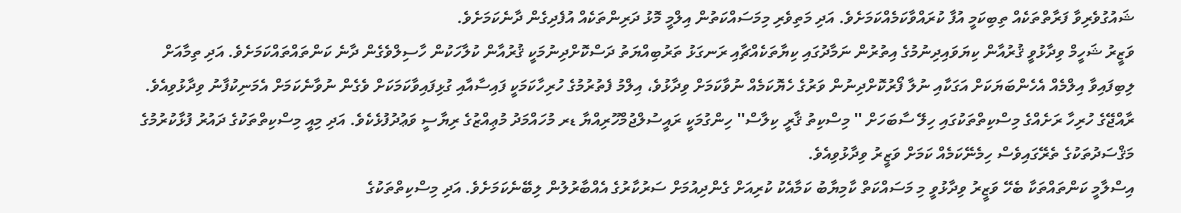ޝައުގުވެރިވާ ފަރާތްތަކެއް ތިބިކަމީ އުފާ ކުރައްވާކަމެއްކަމަށެވެ. އަދި މަތިވެރި މިމަސައްކަތުން އިލްމީ މޮޅު ދަރިންތަކެއް އުފެދިގެން ދާނެކަމަށެވެ.
ވަޒީރު ޝަހީމް ވިދާޅުވީ ޤުރުއާން ކިޔަވައިދިނުމުގެ އިތުރުން ނަމާދުގައި ކިޔާތަކެއްޗާއި ރަނގަޅު ތަރުބިއްޔަތު ދަސްކޮށްދިނުމަކީ ޤުރުއާން ކުލާހަކުން ހާސިލްވެގެން ދާނެ ކަންތައްތައްކަމަށެވެ. އަދި ތިމާއަށް ލިބިފައިވާ އިލްމެއް އެހެންބަޔަކަށް އަގަކާއި ނުލާ ފޯރުކޮށްދިނުން ވަރުގެ ހެޔޮކަމެއް ނުވާކަމަށް ވިދާޅުވެ، އިލްމު ފެތުރުމުގެ ހުރިހާކަމަކީ ފައިސާއާއި ގުޅިފައިވާކަމަކަށް ވެގެން ނުވާނެކަމަށް އެމަނިކުފާނު ވިދާޅުވިއެވެ.
ރާއްޖޭގެ ހުރިހާ ރަށެއްގެ މިސްކިތްތަކުގައި ހިލޭ ސާބަހަށް '' މިސްކިތު ޤާރީ ކިލާސް'' ހިންގުމަކީ ރައީސުލްޖުމްހޫރިއްޔާ ޑރ މުހައްމަދު މުޢިއްޒުގެ ރިޔާސީ ވަޢުދުފުޅެކެވެ. އަދި މިއީ މިސްކިތްތަކުގެ ދައުރު ފުޅާކުރުމުގެ މަޤްސަދުތަކުގެ ތެރޭގައިވެސް ހިމެނޭކަމެއް ކަމަށް ވަޒީރު ވިދާޅުވިއެވެ.
އިސްލާމީ ކަންތައްތަކާ ބެހޭ ވަޒީރު ވިދާޅުވީ މި މަސައްކަތް ކާމިޔާބު ކަމާއެކު ކުރިއަށް ގެންދިއުމަށް ސަރުކާރުގެ އެއްބާރުލުން ލިބޭނެކަމަށެވެ. އަދި މިސްކިތްތަކުގެ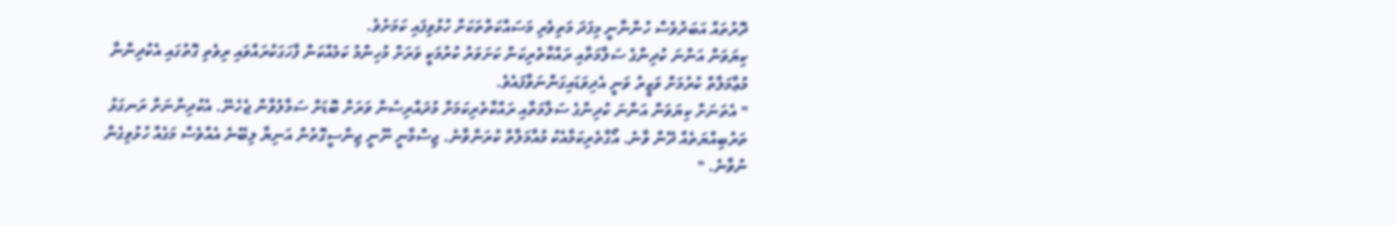ދޮރުތައް އަބަދުވެސް ހުންނާނީ މިފަދަ މަތިވެރި މަސައްކަތްތަކަށް ހުޅުވިފައި ކަމަށެވެ.
ކިޔަވަން އަންނަ ކުދިންގެ ސަލާމަތާއި ރައްކާތެރިކަން ކަށަވަރު ކުރުމަކީ ވަރަށް މުހިންމު ކަމެއްކަން ފާހަގަކުރައްވައި ރިވެތި ގޮތުގައި އެކުދިންނާ މުޢާމަލާތް ކުރުމަށް ވަޒީރު ވަނީ އެދިވަޑައިގަންނަވާފައެވެ.
" އެތަނަށް ކިޔަވަން އަންނަ ކުދިންގެ ސަލާމަތާއި ރައްކާތެރިކަމަށް މުދައްރިސުން ވަރަށް ބޮޑަށް ސަމާލުވާން ޖެހެނޭ. އެކުދިންނަށް ރަނގަޅު ތަރުބިއްޔަތެއް ދޭން ވާނެ. އޯގާތެރިކަމާއެކު މުއާމަލާތް ކުރަންވާނެ. ޖިސްމާނީ ނޫނީ ޖިންސީގޮތުން އަނިޔާ ލިބޭނެ އެއްވެސް މަގެއް ހުޅުވިގެން ނުވާނެ. "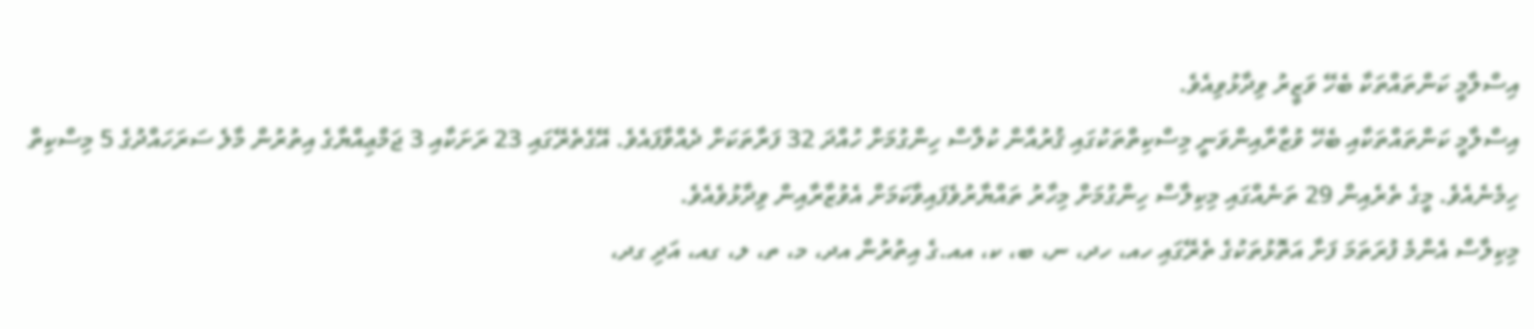އިސްލާމީ ކަންތައްތަކާ ބެހޭ ވަޒީރު ވިދާޅުވިއެވެ.
އިސްލާމީ ކަންތައްތަކާއި ބެހޭ ވުޒާރާއިންވަނީ މިސްކިތްތަކުގައި ޤުރުއާން ކުލާސް ހިންގުމަށް ހުއްދަ 32 ފަރާތަކަށް ދެއްވާފައެވެ. އޭގެތެރޭގައި 23 ރަށަކާއި 3 ޖަމްޢިއްޔާގެ އިތުރުން މާލެ ސަރަހައްދުގެ 5 މިސްކިތް ހިމެނެއެވެ. މީގެ ތެރެއިން 29 ތަނެއްގައި މިކިލާސް ހިންގުމަށް މިހާރު ތައްޔާރުވެފައިވާކަމަށް އެވުޒާރާއިން ވިދާޅުވެއެވެ.
މިކިލާސް އެންމެ ފުރަތަމަ ފަށާ އަތޮޅުތަކުގެ ތެރޭގައި ހއ، ހދ، ނ، ބ، ކ، އއ.ގެ އިތުރުން އދ، މ، ތ، ލ، ގއ، އަދި ގދ،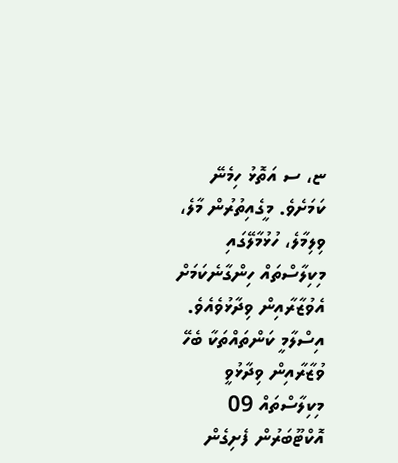ޏ، ސ އަތޮޅު ހިމެނޭ ކަމަށެވެ. މީގެއިތުރުން މާލެ، ވިލިމާލެ، ހުޅުމާލޭގައި މިކިލާސްތައް ހިންގާނެކަމަށް އެވުޒާރާއިން ވިދާޅުވެއެވެ.
އިސްލާމީ ކަންތައްތަކާ ބެހޭ ވުޒާރާއިން ވިދާޅުވީ މިކިލާސްތައް 09 އޮކްޓޫބަރުން ފެށިގެން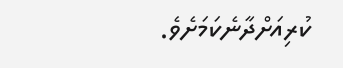ކުރިއަށްދާނެކަމަށެވެ.